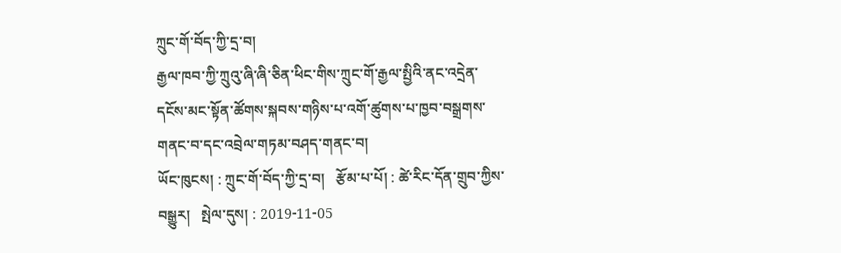ཀྲུང་གོ་བོད་ཀྱི་དྲ་བ།
རྒྱལ་ཁབ་ཀྱི་ཀྲུའུ་ཞི་ཞི་ཅིན་ཕིང་གིས་ཀྲུང་གོ་རྒྱལ་སྤྱིའི་ནང་འདྲེན་དངོས་མང་སྟོན་ཚོགས་སྐབས་གཉིས་པ་འགོ་ཚུགས་པ་ཁྱབ་བསྒྲགས་གནང་བ་དང་འབྲེལ་གཏམ་བཤད་གནང་བ།
ཡོང་ཁུངས། : ཀྲུང་གོ་བོད་ཀྱི་དྲ་བ།   རྩོམ་པ་པོ། : ཚེ་རིང་དོན་གྲུབ་ཀྱིས་བསྒྱུར།   སྤེལ་དུས། : 2019-11-05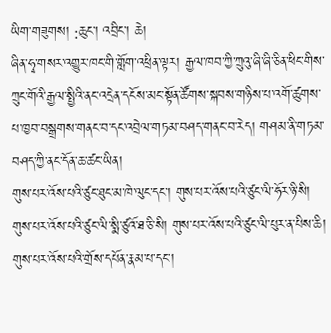ཡིག་གཟུགས། :ཆུང་། འབྲིང་། ཆེ།
ཞིན་ཧྭ་གསར་འགྱུར་ཁང་གི་གློག་འཕྲིན་ལྟར། རྒྱལ་ཁབ་ཀྱི་ཀྲུའུ་ཞི་ཞི་ཅིན་ཕིང་གིས་ཀྲུང་གོའི་རྒྱལ་སྤྱིའི་ནང་འདྲེན་དངོས་མང་སྟོན་ཚོགས་སྐབས་གཉིས་པ་འགོ་ཚུགས་པ་ཁྱབ་བསྒྲགས་གནང་བ་དང་འབྲེལ་གཏམ་བཤད་གནང་བ་རེད། གཤམ་ནི་གཏམ་བཤད་ཀྱི་ནང་དོན་ཆ་ཚང་ཡིན།
གུས་པར་འོས་པའི་ཙུང་ཐུང་མ་ཁེ་ལུང་དང་། གུས་པར་འོས་པའི་ཙུང་ལི་ཧོར་ཉི་སི། གུས་པར་འོས་པའི་ཙུང་ལི་སྨི་ཙུའོ་ཐ་ཅི་སི། གུས་པར་འོས་པའི་ཙུང་ལི་པུར་ན་པིས་ཆི། གུས་པར་འོས་པའི་གྲོས་དཔོན་རྣམ་པ་དང་།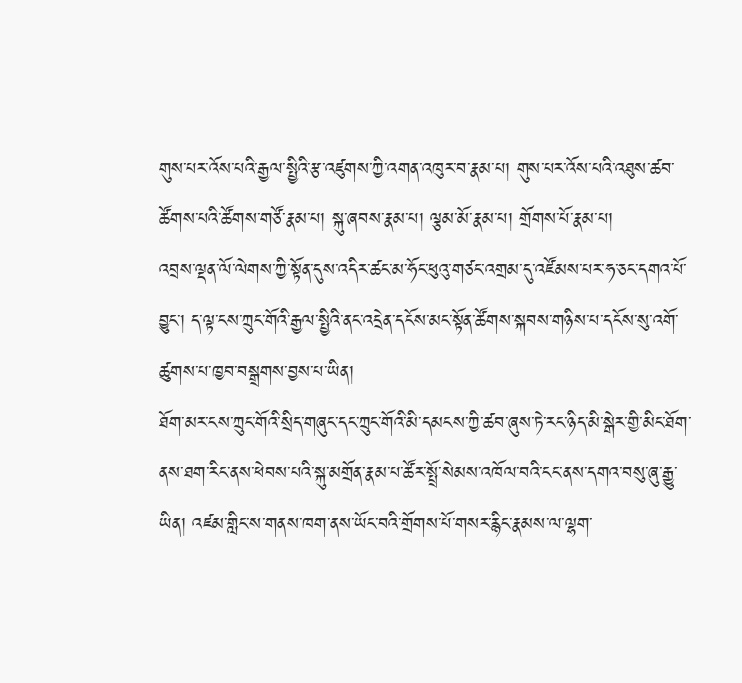གུས་པར་འོས་པའི་རྒྱལ་སྤྱིའི་རྩ་འཛུགས་ཀྱི་འགན་འཁུར་བ་རྣམ་པ། གུས་པར་འོས་པའི་འཐུས་ཚབ་ཚོགས་པའི་ཚོགས་གཙོ་རྣམ་པ། སྐུ་ཞབས་རྣམ་པ། ལྕམ་མོ་རྣམ་པ། གྲོགས་པོ་རྣམ་པ།
འབྲས་ལྡན་ལོ་ལེགས་ཀྱི་སྟོན་དུས་འདིར་ཚང་མ་ཧོང་ཕུའུ་གཙང་འགྲམ་དུ་འཛོམས་པར་ཧ་ཅང་དགའ་པོ་བྱུང་། ད་ལྟ་ངས་ཀྲུང་གོའི་རྒྱལ་སྤྱིའི་ནང་འདྲེན་དངོས་མང་སྟོན་ཚོགས་སྐབས་གཉིས་པ་དངོས་སུ་འགོ་ཚུགས་པ་ཁྱབ་བསྒྲགས་བྱས་པ་ཡིན།
ཐོག་མར་ངས་ཀྲུང་གོའི་སྲིད་གཞུང་དང་ཀྲུང་གོའི་མི་དམངས་ཀྱི་ཚབ་ཞུས་ཏེ་རང་ཉིད་མི་སྒེར་གྱི་མིང་ཐོག་ནས་ཐག་རིང་ནས་ཕེབས་པའི་སྐུ་མགྲོན་རྣམ་པ་ཚོར་སྤྲོ་སེམས་འཁོལ་བའི་ངང་ནས་དགའ་བསུ་ཞུ་རྒྱུ་ཡིན། འཛམ་གླིང་ས་གནས་ཁག་ནས་ཡོང་བའི་གྲོགས་པོ་གསར་རྙིང་རྣམས་ལ་ལྷག་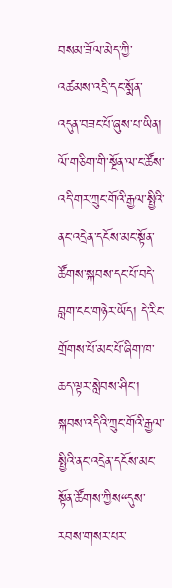བསམ་ཟོལ་མེད་ཀྱི་འཚམས་འདྲི་དང་སྨོན་འདུན་བཟང་པོ་ཞུས་པ་ཡིན།
ལོ་གཅིག་གི་སྔོན་ལ་ང་ཚོས་འདི་གར་ཀྲུང་གོའི་རྒྱལ་སྤྱིའི་ནང་འདྲེན་དངོས་མང་སྟོན་ཚོགས་སྐབས་དང་པོ་བདེ་བླག་ངང་གཉེར་ཡོད། དེ་རིང་གྲོགས་པོ་མང་པོ་ཞིག་ཁ་ཆད་ལྟར་སླེབས་ཤིང་། སྐབས་འདིའི་ཀྲུང་གོའི་རྒྱལ་སྤྱིའི་ནང་འདྲེན་དངོས་མང་སྟོན་ཚོགས་ཀྱིས“དུས་རབས་གསར་པར་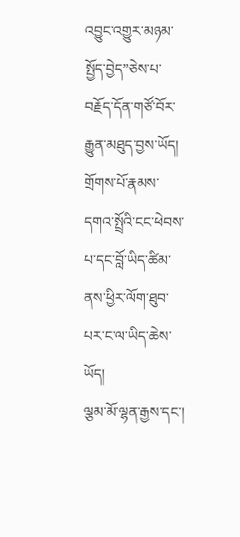འབྱུང་འགྱུར་མཉམ་སྤྱོད་བྱེད”ཅེས་པ་བརྗོད་དོན་གཙོ་བོར་རྒྱུན་མཐུད་བྱས་ཡོད། གྲོགས་པོ་རྣམས་དགའ་སྤྲོའི་ངང་ཕེབས་པ་དང་བློ་ཡིད་ཚིམ་ནས་ཕྱིར་ལོག་ཐུབ་པར་ང་ལ་ཡིད་ཆེས་ཡོད།
ལྕམ་མོ་ལྷན་རྒྱས་དང་།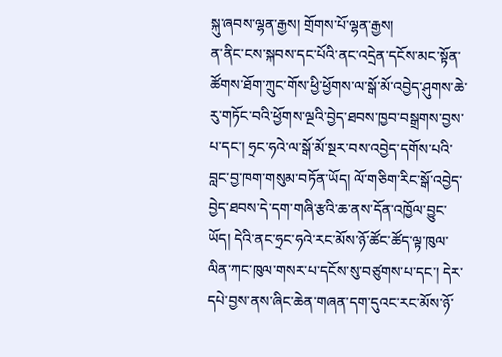སྐུ་ཞབས་ལྷན་རྒྱས། གྲོགས་པོ་ལྷན་རྒྱས།
ན་ནིང་ངས་སྐབས་དང་པོའི་ནང་འདྲེན་དངོས་མང་སྟོན་ཚོགས་ཐོག་ཀྲུང་གོས་ཕྱི་ཕྱོགས་ལ་སྒོ་མོ་འབྱེད་ཤུགས་ཆེ་རུ་གཏོང་བའི་ཕྱོགས་ལྔའི་བྱེད་ཐབས་ཁྱབ་བསྒྲགས་བྱས་པ་དང་། ཧྲང་ཧའེ་ལ་སྒོ་མོ་སྔར་བས་འབྱེད་དགོས་པའི་བླང་བྱ་ཁག་གསུམ་བཏོན་ཡོད། ལོ་གཅིག་རིང་སྒོ་འབྱེད་བྱེད་ཐབས་དེ་དག་གཞི་རྩའི་ཆ་ནས་དོན་འཁྱོལ་བྱུང་ཡོད། དེའི་ནང་ཧྲང་ཧའེ་རང་མོས་ཉོ་ཚོང་ཚོད་ལྟ་ཁུལ་ལིན་ཀང་ཁུལ་གསར་པ་དངོས་སུ་བཙུགས་པ་དང་། དེར་དཔེ་བྱས་ནས་ཞིང་ཆེན་གཞན་དག་དུའང་རང་མོས་ཉོ་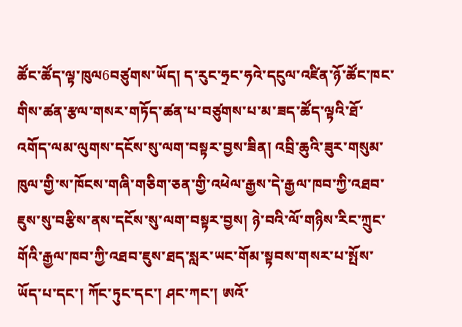ཚོང་ཚོད་ལྟ་ཁུལ6བཙུགས་ཡོད། ད་རུང་ཧྲང་ཧའེ་དངུལ་འཛིན་ཉོ་ཚོང་ཁང་གིས་ཚན་རྩལ་གསར་གཏོད་ཚན་པ་བཙུགས་པ་མ་ཟད་ཚོད་ལྟའི་ཐོ་འགོད་ལམ་ལུགས་དངོས་སུ་ལག་བསྟར་བྱས་ཟིན། འབྲི་ཆུའི་ཟུར་གསུམ་ཁུལ་གྱི་ས་ཁོངས་གཞི་གཅིག་ཅན་གྱི་འཕེལ་རྒྱས་དེ་རྒྱལ་ཁབ་ཀྱི་འཐབ་ཇུས་སུ་བརྩིས་ནས་དངོས་སུ་ལག་བསྟར་བྱས། ཉེ་བའི་ལོ་གཉིས་རིང་ཀྲུང་གོའི་རྒྱལ་ཁབ་ཀྱི་འཐབ་ཇུས་ཐད་སླར་ཡང་གོམ་སྟབས་གསར་པ་སྤོས་ཡོད་པ་དང་། ཀོང་ཏུང་དང་། ཤང་ཀང་། ཨའོ་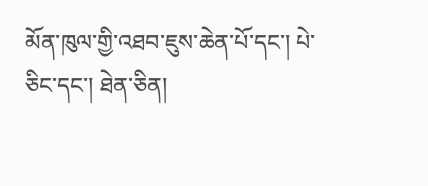མོན་ཁུལ་གྱི་འཐབ་ཇུས་ཆེན་པོ་དང་། པེ་ཅིང་དང་། ཐེན་ཅིན།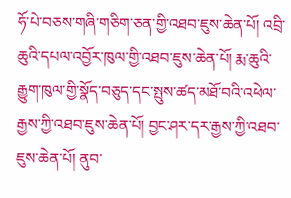ཧོ་པེ་བཅས་གཞི་གཅིག་ཅན་གྱི་འཐབ་ཇུས་ཆེན་པོ། འབྲི་ཆུའི་དཔལ་འབྱོར་ཁུལ་གྱི་འཐབ་ཇུས་ཆེན་པོ། རྨ་ཆུའི་རྒྱུག་ཁུལ་གྱི་སྣོད་བཅུད་དང་སྤུས་ཚད་མཐོ་བའི་འཕེལ་རྒྱས་ཀྱི་འཐབ་ཇུས་ཆེན་པོ། བྱང་ཤར་དར་རྒྱས་ཀྱི་འཐབ་ཇུས་ཆེན་པོ། ནུབ་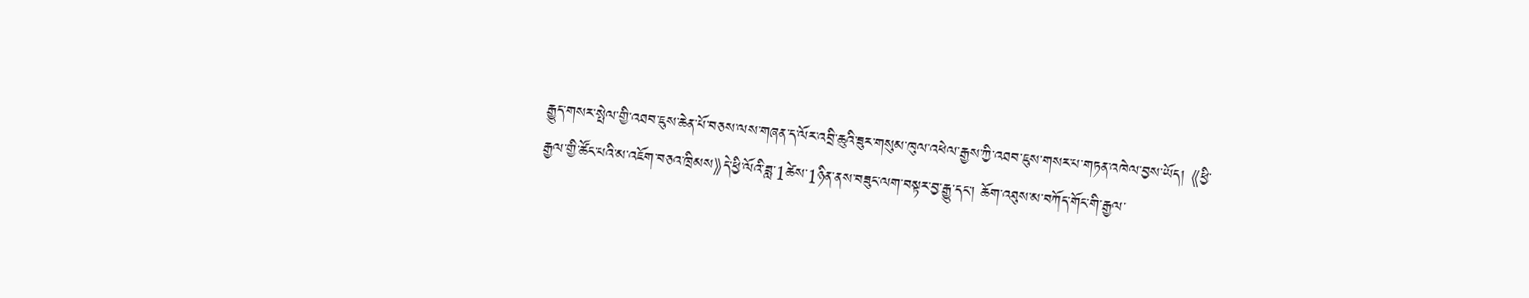རྒྱུད་གསར་སྤེལ་གྱི་འཐབ་ཇུས་ཆེན་པོ་བཅས་ལས་གཞན་ད་ལོར་འབྲི་ཆུའི་ཟུར་གསུམ་ཁུལ་འཕེལ་རྒྱས་ཀྱི་འཐབ་ཇུས་གསར་པ་གཏན་འཁེལ་བྱས་ཡོད། 《ཕྱི་རྒྱལ་གྱི་ཚོང་པའི་མ་འཇོག་བཅའ་ཁྲིམས》དེ་ཕྱི་ལོའི་ཟླ་1ཚེས་1ཉིན་ནས་བཟུང་ལག་བསྟར་བྱ་རྒྱུ་དང་། ཆོག་འཐུས་མ་བཀོད་གོང་གི་རྒྱལ་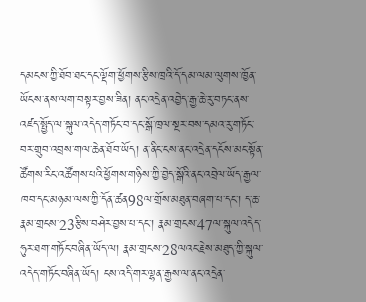དམངས་ཀྱི་ཐོབ་ཐང་དང་ལྡོག་ཕྱོགས་རྩིས་ཁྲའི་དོ་དམ་ལམ་ལུགས་ཁྱོན་ཡོངས་ནས་ལག་བསྟར་བྱས་ཟིན། ནང་འདྲེན་འབྱེད་རྒྱ་ཆེ་རུ་བཏང་ནས་འཛད་སྤྱོད་ལ་སྐུལ་འདེད་གཏོང་བ་དང་སྒོ་ཁྲལ་སྔར་བས་དམའ་རུ་གཏོང་བར་གྲུབ་འབྲས་གལ་ཆེན་ཐོབ་ཡོད། ན་ནིང་ངས་ནང་འདྲེན་དངོས་མང་སྟོན་ཚོགས་རིང་འཚོགས་པའི་ཕྱོགས་གཉིས་ཀྱི་བྱེད་སྒོའི་ནང་འབྲེལ་ཡོད་རྒྱལ་ཁབ་དང་མཉམ་ལས་ཀྱི་དོན་ཚན98ལ་གྲོས་མཐུན་བཞག་པ་དང་། ད་ཆ་རྣམ་གྲངས་23རྩིས་བཤེར་བྱས་པ་དང་། རྣམ་གྲངས་47ལ་སྐུལ་འདེད་ཧུར་ཐག་གཏོང་བཞིན་ཡོད་ལ། རྣམ་གྲངས་28ལའང་རྗེས་མཐུད་ཀྱི་སྐུལ་འདེད་གཏོང་བཞིན་ཡོད། ངས་འདི་གར་ལྷན་རྒྱས་ལ་ནང་འདྲེན་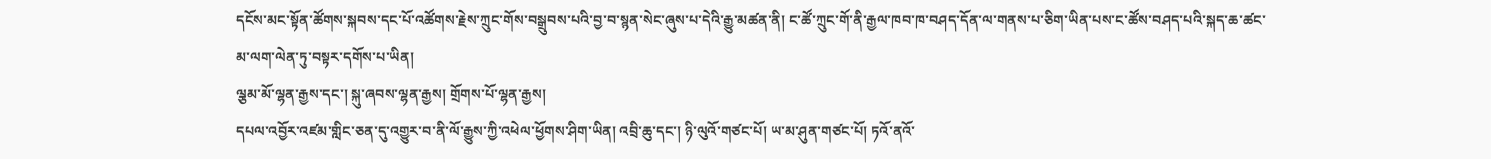དངོས་མང་སྟོན་ཚོགས་སྐབས་དང་པོ་འཚོགས་རྗེས་ཀྲུང་གོས་བསྒྲུབས་པའི་བྱ་བ་སྙན་སེང་ཞུས་པ་དེའི་རྒྱུ་མཚན་ནི། ང་ཚོ་ཀྲུང་གོ་ནི་རྒྱལ་ཁབ་ཁ་བཤད་དོན་ལ་གནས་པ་ཅིག་ཡིན་པས་ང་ཚོས་བཤད་པའི་སྐད་ཆ་ཚང་མ་ལག་ལེན་ཏུ་བསྟར་དགོས་པ་ཡིན།
ལྕམ་མོ་ལྷན་རྒྱས་དང་། སྐུ་ཞབས་ལྷན་རྒྱས། གྲོགས་པོ་ལྷན་རྒྱས།
དཔལ་འབྱོར་འཛམ་གླིང་ཅན་དུ་འགྱུར་བ་ནི་ལོ་རྒྱུས་ཀྱི་འཕེལ་ཕྱོགས་ཤིག་ཡིན། འབྲི་ཆུ་དང་། ཉི་ལུའོ་གཙང་པོ། ཡ་མ་ཤུན་གཙང་པོ། ཏའོ་ནའོ་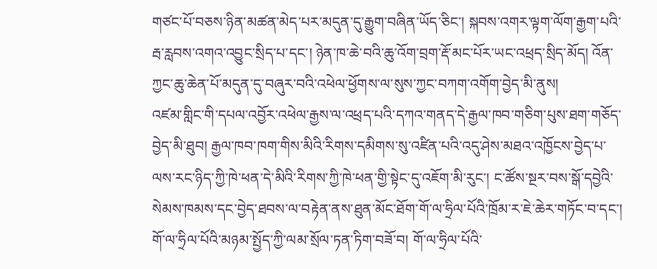གཙང་པོ་བཅས་ཉིན་མཚན་མེད་པར་མདུན་དུ་རྒྱུག་བཞིན་ཡོད་ཅིང་། སྐབས་འགར་ལྟག་ལོག་རྒྱག་པའི་རྦ་རླབས་འགའ་འབྱུང་སྲིད་པ་དང་། ཉེན་ཁ་ཆེ་བའི་ཆུ་འོག་བྲག་རྡོ་མང་པོར་ཡང་འཕྲད་སྲིད་མོད། འོན་ཀྱང་ཆུ་ཆེན་པོ་མདུན་དུ་བཞུར་བའི་འཕེལ་ཕྱོགས་ལ་སུས་ཀྱང་བཀག་འགོག་བྱེད་མི་ནུས།
འཛམ་གླིང་གི་དཔལ་འབྱོར་འཕེལ་རྒྱས་ལ་འཕྲད་པའི་དཀའ་གནད་དེ་རྒྱལ་ཁབ་གཅིག་པུས་ཐག་གཅོད་བྱེད་མི་ཐུབ། རྒྱལ་ཁབ་ཁག་གིས་མིའི་རིགས་དམིགས་སུ་འཛིན་པའི་འདུ་ཤེས་མཐའ་འཁྱོངས་བྱེད་པ་ལས་རང་ཉིད་ཀྱི་ཁེ་ཕན་དེ་མིའི་རིགས་ཀྱི་ཁེ་ཕན་གྱི་སྟེང་དུ་འཇོག་མི་རུང་། ང་ཚོས་སྔར་བས་སྒོ་དབྱེའི་སེམས་ཁམས་དང་བྱེད་ཐབས་ལ་བརྟེན་ནས་ཐུན་མོང་ཐོག་གོ་ལ་ཧྲིལ་པོའི་ཁྲོམ་ར་ཇེ་ཆེར་གཏོང་བ་དང་། གོ་ལ་ཧྲིལ་པོའི་མཉམ་སྤྱོད་ཀྱི་ལམ་སྲོལ་ཏན་ཏིག་བཟོ་བ། གོ་ལ་ཧྲིལ་པོའི་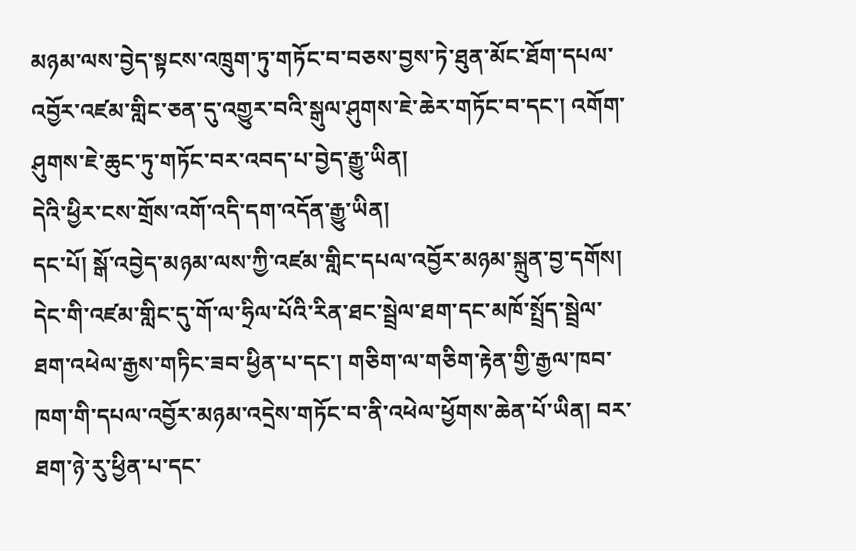མཉམ་ལས་བྱེད་སྟངས་འཁྲུག་ཏུ་གཏོང་བ་བཅས་བྱས་ཏེ་ཐུན་མོང་ཐོག་དཔལ་འབྱོར་འཛམ་གླིང་ཅན་དུ་འགྱུར་བའི་སྒུལ་ཤུགས་ཇེ་ཆེར་གཏོང་བ་དང་། འགོག་ཤུགས་ཇེ་ཆུང་ཏུ་གཏོང་བར་འབད་པ་བྱེད་རྒྱུ་ཡིན།
དེའི་ཕྱིར་ངས་གྲོས་འགོ་འདི་དག་འདོན་རྒྱུ་ཡིན།
དང་པོ། སྒོ་འབྱེད་མཉམ་ལས་ཀྱི་འཛམ་གླིང་དཔལ་འབྱོར་མཉམ་སྐྲུན་བྱ་དགོས། དེང་གི་འཛམ་གླིང་དུ་གོ་ལ་ཧྲིལ་པོའི་རིན་ཐང་སྦྲེལ་ཐག་དང་མཁོ་སྤྲོད་སྦྲེལ་ཐག་འཕེལ་རྒྱས་གཏིང་ཟབ་ཕྱིན་པ་དང་། གཅིག་ལ་གཅིག་རྟེན་གྱི་རྒྱལ་ཁབ་ཁག་གི་དཔལ་འབྱོར་མཉམ་འདྲེས་གཏོང་བ་ནི་འཕེལ་ཕྱོགས་ཆེན་པོ་ཡིན། བར་ཐག་ཉེ་རུ་ཕྱིན་པ་དང་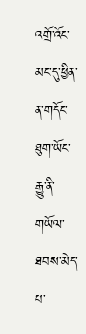འགྲོ་འོང་མང་དུ་ཕྱིན་ན་གདོང་ཐུག་ཡོང་རྒྱུ་ནི་གཡོལ་ཐབས་མེད་པ་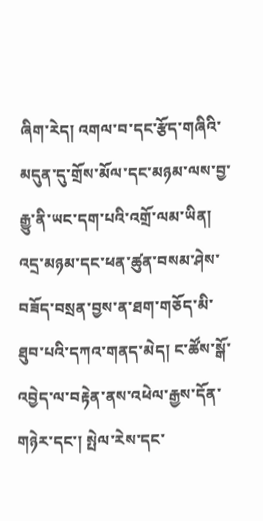ཞིག་རེད། འགལ་བ་དང་རྩོད་གཞིའི་མདུན་དུ་གྲོས་མོལ་དང་མཉམ་ལས་བྱ་རྒྱུ་ནི་ཡང་དག་པའི་འགྲོ་ལམ་ཡིན། འདྲ་མཉམ་དང་ཕན་ཚུན་བསམ་ཤེས་བཟོད་བསྲན་བྱས་ན་ཐག་གཅོད་མི་ཐུབ་པའི་དཀའ་གནད་མེད། ང་ཚོས་སྒོ་འབྱེད་ལ་བརྟེན་ནས་འཕེལ་རྒྱས་དོན་གཉེར་དང་། སྤེལ་རེས་དང་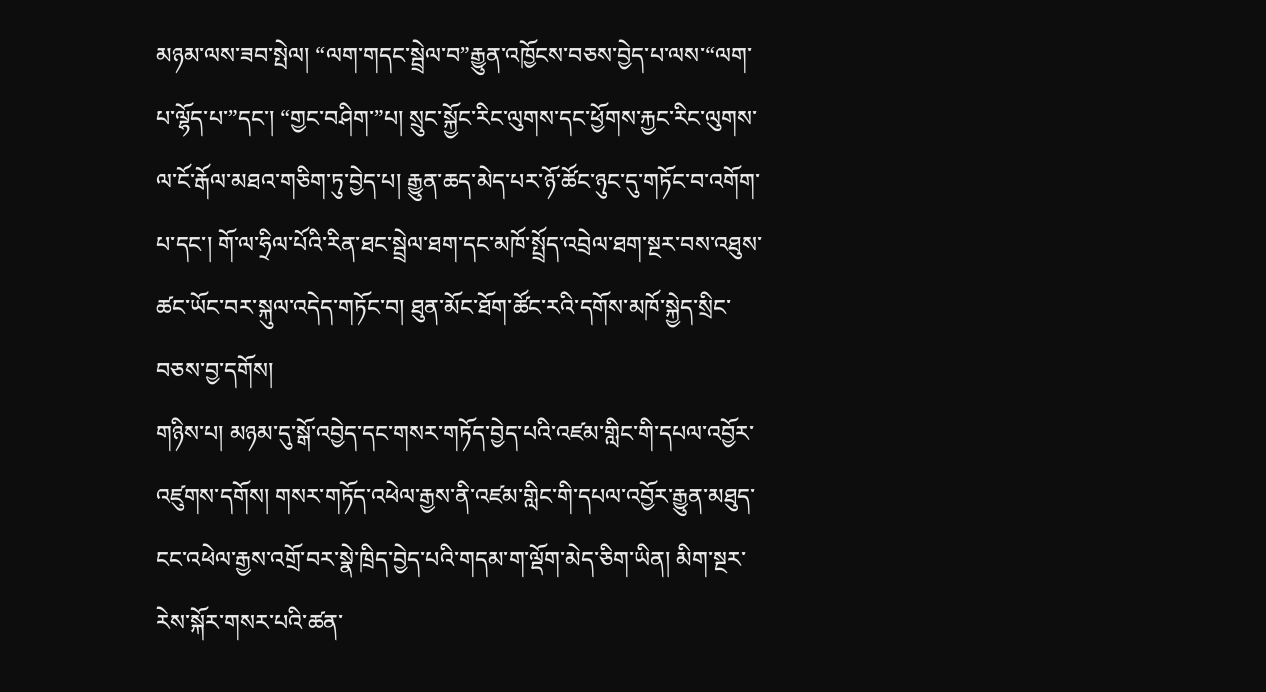མཉམ་ལས་ཟབ་སྤེལ། “ལག་གདང་སྦྲེལ་བ”རྒྱུན་འཁྱོངས་བཅས་བྱེད་པ་ལས་“ལག་པ་ལྷོད་པ་”དང་། “གྱང་བཤིག་”པ། སྲུང་སྐྱོང་རིང་ལུགས་དང་ཕྱོགས་རྐྱང་རིང་ལུགས་ལ་ངོ་རྒོལ་མཐའ་གཅིག་ཏུ་བྱེད་པ། རྒྱུན་ཆད་མེད་པར་ཉོ་ཚོང་ཉུང་དུ་གཏོང་བ་འགོག་པ་དང་། གོ་ལ་ཧྲིལ་པོའི་རིན་ཐང་སྦྲེལ་ཐག་དང་མཁོ་སྤྲོད་འབྲེལ་ཐག་སྔར་བས་འཐུས་ཚང་ཡོང་བར་སྐུལ་འདེད་གཏོང་བ། ཐུན་མོང་ཐོག་ཚོང་རའི་དགོས་མཁོ་སྐྱེད་སྲིང་བཅས་བྱ་དགོས།
གཉིས་པ། མཉམ་དུ་སྒོ་འབྱེད་དང་གསར་གཏོད་བྱེད་པའི་འཛམ་གླིང་གི་དཔལ་འབྱོར་འཛུགས་དགོས། གསར་གཏོད་འཕེལ་རྒྱས་ནི་འཛམ་གླིང་གི་དཔལ་འབྱོར་རྒྱུན་མཐུད་ངང་འཕེལ་རྒྱས་འགྲོ་བར་སྣེ་ཁྲིད་བྱེད་པའི་གདམ་ག་ལྡོག་མེད་ཅིག་ཡིན། མིག་སྔར་རེས་སྐོར་གསར་པའི་ཚན་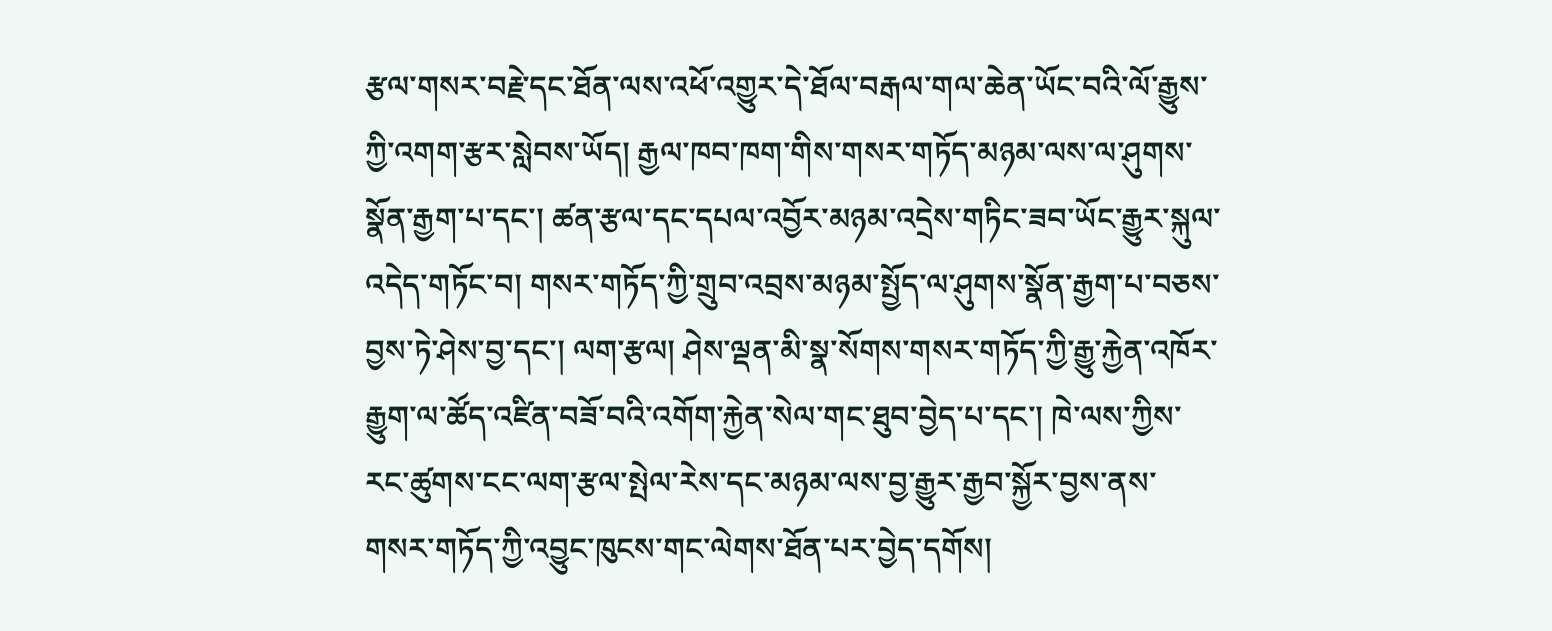རྩལ་གསར་བརྗེ་དང་ཐོན་ལས་འཕོ་འགྱུར་དེ་ཐོལ་བརྒལ་གལ་ཆེན་ཡོང་བའི་ལོ་རྒྱུས་ཀྱི་འགག་རྩར་སླེབས་ཡོད། རྒྱལ་ཁབ་ཁག་གིས་གསར་གཏོད་མཉམ་ལས་ལ་ཤུགས་སྣོན་རྒྱག་པ་དང་། ཚན་རྩལ་དང་དཔལ་འབྱོར་མཉམ་འདྲེས་གཏིང་ཟབ་ཡོང་རྒྱུར་སྐུལ་འདེད་གཏོང་བ། གསར་གཏོད་ཀྱི་གྲུབ་འབྲས་མཉམ་སྤྱོད་ལ་ཤུགས་སྣོན་རྒྱག་པ་བཅས་བྱས་ཏེ་ཤེས་བྱ་དང་། ལག་རྩལ། ཤེས་ལྡན་མི་སྣ་སོགས་གསར་གཏོད་ཀྱི་རྒྱུ་རྐྱེན་འཁོར་རྒྱུག་ལ་ཚོད་འཛིན་བཟོ་བའི་འགོག་རྐྱེན་སེལ་གང་ཐུབ་བྱེད་པ་དང་། ཁེ་ལས་ཀྱིས་རང་ཚུགས་ངང་ལག་རྩལ་སྤེལ་རེས་དང་མཉམ་ལས་བྱ་རྒྱུར་རྒྱབ་སྐྱོར་བྱས་ནས་གསར་གཏོད་ཀྱི་འབྱུང་ཁུངས་གང་ལེགས་ཐོན་པར་བྱེད་དགོས།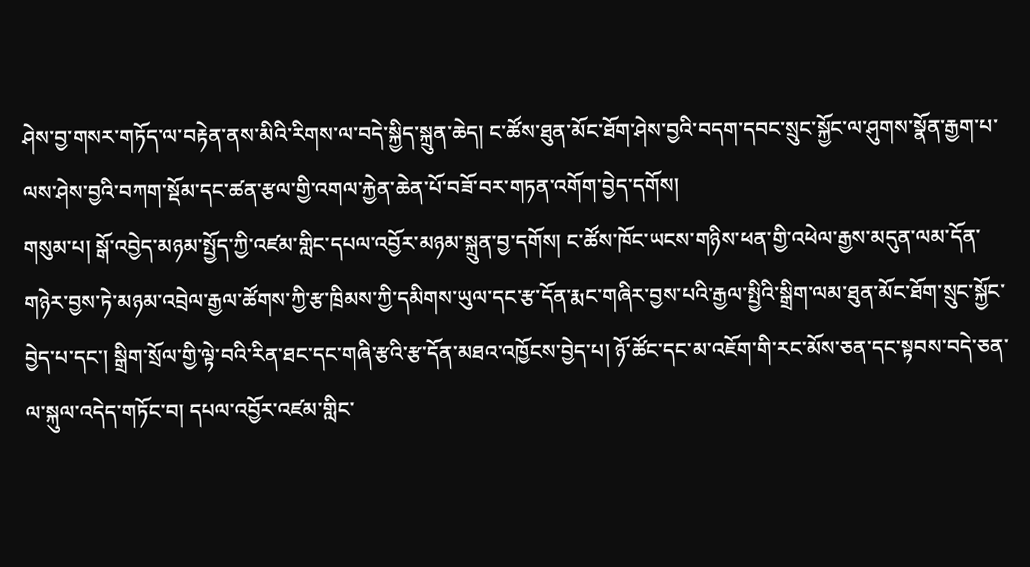ཤེས་བྱ་གསར་གཏོད་ལ་བརྟེན་ནས་མིའི་རིགས་ལ་བདེ་སྐྱིད་སྐྲུན་ཆེད། ང་ཚོས་ཐུན་མོང་ཐོག་ཤེས་བྱའི་བདག་དབང་སྲུང་སྐྱོང་ལ་ཤུགས་སྣོན་རྒྱག་པ་ལས་ཤེས་བྱའི་བཀག་སྡོམ་དང་ཚན་རྩལ་གྱི་འགལ་རྐྱེན་ཆེན་པོ་བཟོ་བར་གཏན་འགོག་བྱེད་དགོས།
གསུམ་པ། སྒོ་འབྱེད་མཉམ་སྤྱོད་ཀྱི་འཛམ་གླིང་དཔལ་འབྱོར་མཉམ་སྐྲུན་བྱ་དགོས། ང་ཚོས་ཁོང་ཡངས་གཉིས་ཕན་གྱི་འཕེལ་རྒྱས་མདུན་ལམ་དོན་གཉེར་བྱས་ཏེ་མཉམ་འབྲེལ་རྒྱལ་ཚོགས་ཀྱི་རྩ་ཁྲིམས་ཀྱི་དམིགས་ཡུལ་དང་རྩ་དོན་རྨང་གཞིར་བྱས་པའི་རྒྱལ་སྤྱིའི་སྒྲིག་ལམ་ཐུན་མོང་ཐོག་སྲུང་སྐྱོང་བྱེད་པ་དང་། སྒྲིག་སྲོལ་གྱི་ལྟེ་བའི་རིན་ཐང་དང་གཞི་རྩའི་རྩ་དོན་མཐའ་འཁྱོངས་བྱེད་པ། ཉོ་ཚོང་དང་མ་འཇོག་གི་རང་མོས་ཅན་དང་སྟབས་བདེ་ཅན་ལ་སྐུལ་འདེད་གཏོང་བ། དཔལ་འབྱོར་འཛམ་གླིང་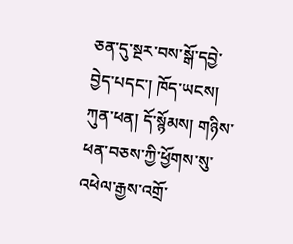ཅན་དུ་སྔར་བས་སྒོ་དབྱེ་བྱེད་པདང་། ཁོད་ཡངས། ཀུན་ཕན། དོ་སྙོམས། གཉིས་ཕན་བཅས་ཀྱི་ཕྱོགས་སུ་འཕེལ་རྒྱས་འགྲོ་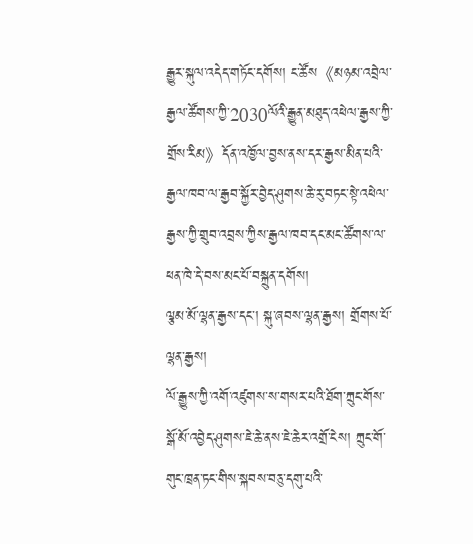རྒྱུར་སྐུལ་འདེད་གཏོང་དགོས། ང་ཚོས《མཉམ་འབྲེལ་རྒྱལ་ཚོགས་ཀྱི་2030ལོའི་རྒྱུན་མཐུད་འཕེལ་རྒྱས་ཀྱི་གྲོས་རིམ》དོན་འཁྱོལ་བྱས་ནས་དར་རྒྱས་མིན་པའི་རྒྱལ་ཁབ་ལ་རྒྱབ་སྐྱོར་བྱེད་ཤུགས་ཆེ་རུ་བཏང་སྟེ་འཕེལ་རྒྱས་ཀྱི་གྲུབ་འབྲས་ཀྱིས་རྒྱལ་ཁབ་དང་མང་ཚོགས་ལ་ཕན་ཁེ་དེ་བས་མང་པོ་བསྐྲུན་དགོས།
ལྕམ་མོ་ལྷན་རྒྱས་དང་། སྐུ་ཞབས་ལྷན་རྒྱས། གྲོགས་པོ་ལྷན་རྒྱས།
ལོ་རྒྱུས་ཀྱི་འགོ་འཛུགས་ས་གསར་པའི་ཐོག་ཀྲུང་གོས་སྒོ་མོ་འབྱེད་ཤུགས་ཇེ་ཆེ་ནས་ཇེ་ཆེར་འགྲོ་ངེས། ཀྲུང་གོ་གུང་ཁྲན་ཏང་གིས་སྐབས་བཅུ་དགུ་པའི་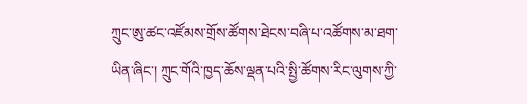ཀྲུང་ཨུ་ཚང་འཛོམས་གྲོས་ཚོགས་ཐེངས་བཞི་པ་འཚོགས་མ་ཐག་ཡིན་ཞིང་། ཀྲུང་གོའི་ཁྱད་ཆོས་ལྡན་པའི་སྤྱི་ཚོགས་རིང་ལུགས་ཀྱི་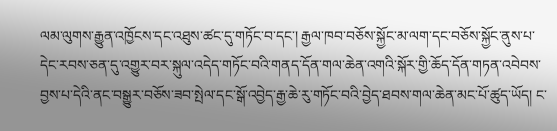ལམ་ལུགས་རྒྱུན་འཁྱོངས་དང་འཐུས་ཚང་དུ་གཏོང་བ་དང་། རྒྱལ་ཁབ་བཅོས་སྐྱོང་མ་ལག་དང་བཅོས་སྐྱོང་ནུས་པ་དེང་རབས་ཅན་དུ་འགྱུར་བར་སྐུལ་འདེད་གཏོང་བའི་གནད་དོན་གལ་ཆེན་འགའི་སྐོར་གྱི་ཆོད་དོན་གཏན་འབེབས་བྱས་པ་དེའི་ནང་བསྒྱུར་བཅོས་ཟབ་སྤེལ་དང་སྒོ་འབྱེད་རྒྱ་ཆེ་རུ་གཏོང་བའི་བྱེད་ཐབས་གལ་ཆེན་མང་པོ་ཚུད་ཡོད། ང་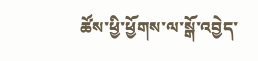ཚོས་ཕྱི་ཕྱོགས་ལ་སྒོ་འབྱེད་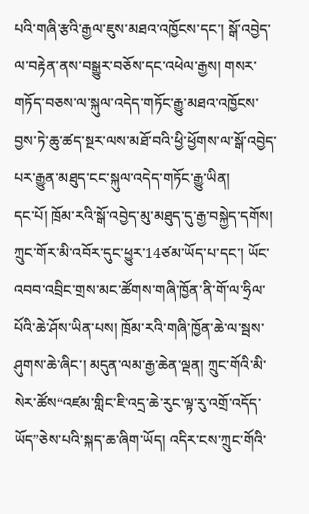པའི་གཞི་རྩའི་རྒྱལ་ཇུས་མཐའ་འཁྱོངས་དང་། སྒོ་འབྱེད་ལ་བརྟེན་ནས་བསྒྱུར་བཅོས་དང་འཕེལ་རྒྱས། གསར་གཏོད་བཅས་ལ་སྐུལ་འདེད་གཏོང་རྒྱུ་མཐའ་འཁྱོངས་བྱས་ཏེ་ཆུ་ཚད་སྔར་ལས་མཐོ་བའི་ཕྱི་ཕྱོགས་ལ་སྒོ་འབྱེད་པར་རྒྱུན་མཐུད་ངང་སྐུལ་འདེད་གཏོང་རྒྱུ་ཡིན།
དང་པོ། ཁྲོམ་རའི་སྒོ་འབྱེད་མུ་མཐུད་དུ་རྒྱ་བསྐྱེད་དགོས། ཀྲུང་གོར་མི་འབོར་དུང་ཕྱུར་14ཙམ་ཡོད་པ་དང་། ཡོང་འབབ་འབྲིང་གྲས་མང་ཚོགས་གཞི་ཁྱོན་ནི་གོ་ལ་ཧྲིལ་པོའི་ཆེ་ཤོས་ཡིན་པས། ཁྲོམ་རའི་གཞི་ཁྱོན་ཆེ་ལ་སྦས་ཤུགས་ཆེ་ཞིང་། མདུན་ལམ་རྒྱ་ཆེན་ལྡན། ཀྲུང་གོའི་མི་སེར་ཚོས“འཛམ་གླིང་ཇི་འདྲ་ཆེ་རུང་ལྟ་རུ་འགྲོ་འདོད་ཡོད”ཅེས་པའི་སྐད་ཆ་ཞིག་ཡོད། འདིར་ངས་ཀྲུང་གོའི་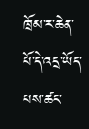ཁྲོམ་ར་ཆེན་པོ་དེ་འདྲ་ཡོད་པས་ཚང་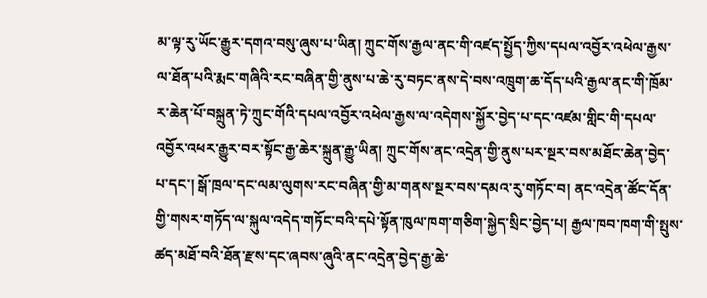མ་ལྟ་རུ་ཡོང་རྒྱུར་དགའ་བསུ་ཞུས་པ་ཡིན། ཀྲུང་གོས་རྒྱལ་ནང་གི་འཛད་སྤྱོད་ཀྱིས་དཔལ་འབྱོར་འཕེལ་རྒྱས་ལ་ཐོན་པའི་རྨང་གཞིའི་རང་བཞིན་གྱི་ནུས་པ་ཆེ་རུ་བཏང་ནས་དེ་བས་འཁྲུག་ཆ་དོད་པའི་རྒྱལ་ནང་གི་ཁྲོམ་ར་ཆེན་པོ་བསྐྲུན་ཏེ་ཀྲུང་གོའི་དཔལ་འབྱོར་འཕེལ་རྒྱས་ལ་འདེགས་སྐྱོར་བྱེད་པ་དང་འཛམ་གླིང་གི་དཔལ་འབྱོར་འཕར་རྒྱུར་བར་སྟོང་རྒྱ་ཆེར་སྐྲུན་རྒྱུ་ཡིན། ཀྲུང་གོས་ནང་འདྲེན་གྱི་ནུས་པར་སྔར་བས་མཐོང་ཆེན་བྱེད་པ་དང་། སྒོ་ཁྲལ་དང་ལམ་ལུགས་རང་བཞིན་གྱི་མ་གནས་སྔར་བས་དམའ་རུ་གཏོང་བ། ནང་འདྲེན་ཚོང་དོན་གྱི་གསར་གཏོད་ལ་སྐུལ་འདེད་གཏོང་བའི་དཔེ་སྟོན་ཁུལ་ཁག་གཅིག་སྐྱེད་སྲིང་བྱེད་པ། རྒྱལ་ཁབ་ཁག་གི་སྤུས་ཚད་མཐོ་བའི་ཐོན་རྫས་དང་ཞབས་ཞུའི་ནང་འདྲེན་བྱེད་རྒྱ་ཆེ་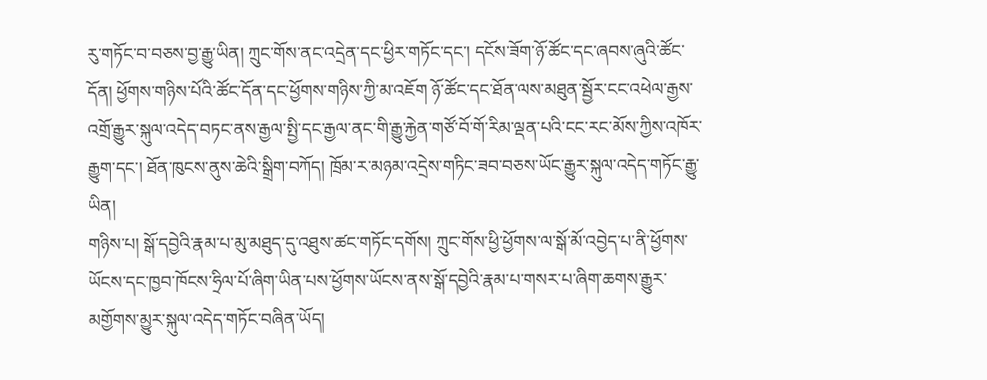རུ་གཏོང་བ་བཅས་བྱ་རྒྱུ་ཡིན། ཀྲུང་གོས་ནང་འདྲེན་དང་ཕྱིར་གཏོང་དང་། དངོས་ཟོག་ཉོ་ཚོང་དང་ཞབས་ཞུའི་ཚོང་དོན། ཕྱོགས་གཉིས་པོའི་ཚོང་དོན་དང་ཕྱོགས་གཉིས་ཀྱི་མ་འཇོག ཉོ་ཚོང་དང་ཐོན་ལས་མཐུན་སྦྱོར་ངང་འཕེལ་རྒྱས་འགྲོ་རྒྱུར་སྐུལ་འདེད་བཏང་ནས་རྒྱལ་སྤྱི་དང་རྒྱལ་ནང་གི་རྒྱུ་རྐྱེན་གཙོ་བོ་གོ་རིམ་ལྡན་པའི་ངང་རང་མོས་ཀྱིས་འཁོར་རྒྱུག་དང་། ཐོན་ཁུངས་ནུས་ཆེའི་སྒྲིག་བཀོད། ཁྲོམ་ར་མཉམ་འདྲེས་གཏིང་ཟབ་བཅས་ཡོང་རྒྱུར་སྐུལ་འདེད་གཏོང་རྒྱུ་ཡིན།
གཉིས་པ། སྒོ་དབྱེའི་རྣམ་པ་མུ་མཐུད་དུ་འཐུས་ཚང་གཏོང་དགོས། ཀྲུང་གོས་ཕྱི་ཕྱོགས་ལ་སྒོ་མོ་འབྱེད་པ་ནི་ཕྱོགས་ཡོངས་དང་ཁྱབ་ཁོངས་ཧྲིལ་པོ་ཞིག་ཡིན་པས་ཕྱོགས་ཡོངས་ནས་སྒོ་དབྱེའི་རྣམ་པ་གསར་པ་ཞིག་ཆགས་རྒྱུར་མགྱོགས་མྱུར་སྐུལ་འདེད་གཏོང་བཞིན་ཡོད།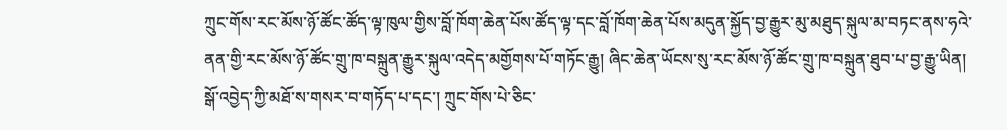ཀྲུང་གོས་རང་མོས་ཉོ་ཚོང་ཚོད་ལྟ་ཁུལ་གྱིས་བློ་ཁོག་ཆེན་པོས་ཚོད་ལྟ་དང་བློ་ཁོག་ཆེན་པོས་མདུན་སྐྱོད་བྱ་རྒྱུར་མུ་མཐུད་སྐུལ་མ་བཏང་ནས་ཧའེ་ནན་གྱི་རང་མོས་ཉོ་ཚོང་གྲུ་ཁ་བསྐྲུན་རྒྱུར་སྐུལ་འདེད་མགྱོགས་པོ་གཏོང་རྒྱུ། ཞིང་ཆེན་ཡོངས་སུ་རང་མོས་ཉོ་ཚོང་གྲུ་ཁ་བསྐྲུན་ཐུབ་པ་བྱ་རྒྱུ་ཡིན། སྒོ་འབྱེད་ཀྱི་མཐོ་ས་གསར་བ་གཏོད་པ་དང་། ཀྲུང་གོས་པེ་ཅིང་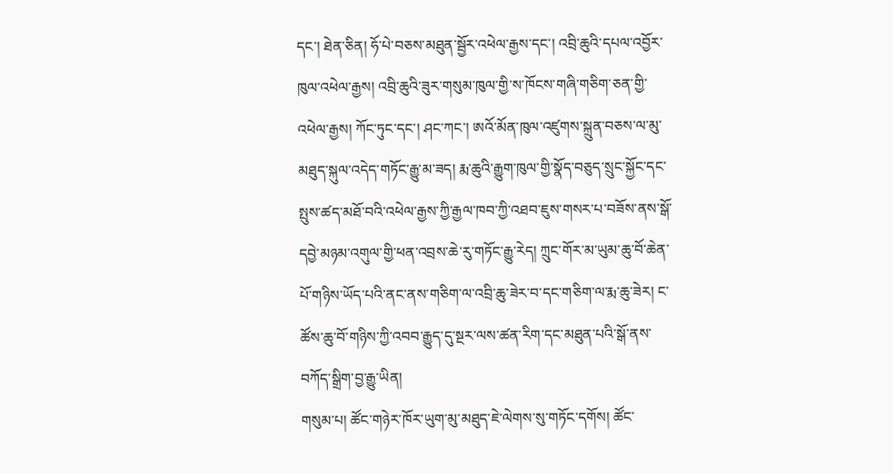དང་། ཐེན་ཅིན། ཧོ་པེ་བཅས་མཐུན་སྦྱོར་འཕེལ་རྒྱས་དང་། འབྲི་ཆུའི་དཔལ་འབྱོར་ཁུལ་འཕེལ་རྒྱས། འབྲི་ཆུའི་ཟུར་གསུམ་ཁུལ་གྱི་ས་ཁོངས་གཞི་གཅིག་ཅན་གྱི་འཕེལ་རྒྱས། ཀོང་ཏུང་དང་། ཤང་ཀང་། ཨའོ་མོན་ཁུལ་འཛུགས་སྐྲུན་བཅས་ལ་མུ་མཐུད་སྐུལ་འདེད་གཏོང་རྒྱུ་མ་ཟད། རྨ་ཆུའི་རྒྱུག་ཁུལ་གྱི་སྣོད་བཅུད་སྲུང་སྐྱོང་དང་སྤུས་ཚད་མཐོ་བའི་འཕེལ་རྒྱས་ཀྱི་རྒྱལ་ཁབ་ཀྱི་འཐབ་ཇུས་གསར་པ་བཟོས་ནས་སྒོ་དབྱེ་མཉམ་འགུལ་གྱི་ཕན་འབྲས་ཆེ་རུ་གཏོང་རྒྱུ་རེད། ཀྲུང་གོར་མ་ཡུམ་ཆུ་བོ་ཆེན་པོ་གཉིས་ཡོད་པའི་ནང་ནས་གཅིག་ལ་འབྲི་ཆུ་ཟེར་བ་དང་གཅིག་ལ་རྨ་ཆུ་ཟེར། ང་ཚོས་ཆུ་བོ་གཉིས་ཀྱི་འབབ་རྒྱུད་དུ་སྔར་ལས་ཚན་རིག་དང་མཐུན་པའི་སྒོ་ནས་བཀོད་སྒྲིག་བྱ་རྒྱུ་ཡིན།
གསུམ་པ། ཚོང་གཉེར་ཁོར་ཡུག་མུ་མཐུད་ཇེ་ལེགས་སུ་གཏོང་དགོས། ཚོང་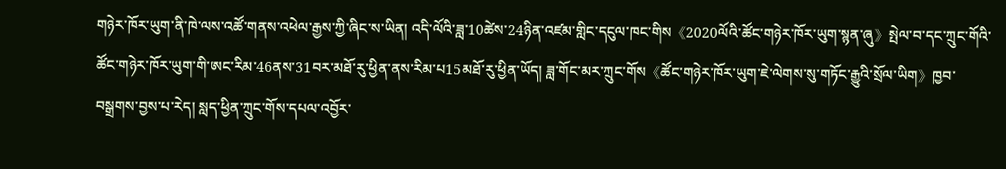གཉེར་ཁོར་ཡུག་ནི་ཁེ་ལས་འཚོ་གནས་འཕེལ་རྒྱས་ཀྱི་ཞིང་ས་ཡིན། འདི་ལོའི་ཟླ་10ཚེས་24ཉིན་འཛམ་གླིང་དངུལ་ཁང་གིས《2020ལོའི་ཚོང་གཉེར་ཁོར་ཡུག་སྙན་ཞུ》སྤེལ་བ་དང་ཀྲུང་གོའི་ཚོང་གཉེར་ཁོར་ཡུག་གི་ཨང་རིམ་46ནས་31བར་མཐོ་རུ་ཕྱིན་ནས་རིམ་པ15མཐོ་རུ་ཕྱིན་ཡོད། ཟླ་གོང་མར་ཀྲུང་གོས《ཚོང་གཉེར་ཁོར་ཡུག་ཇེ་ལེགས་སུ་གཏོང་རྒྱུའི་སྲོལ་ཡིག》ཁྱབ་བསྒྲགས་བྱས་པ་རེད། སླད་ཕྱིན་ཀྲུང་གོས་དཔལ་འབྱོར་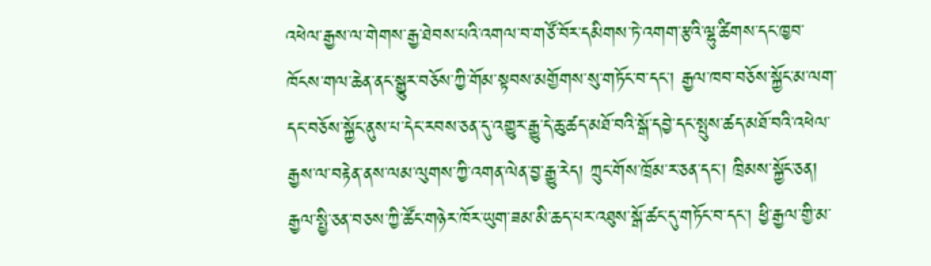འཕེལ་རྒྱས་ལ་གེགས་རྒྱ་ཐེབས་པའི་འགལ་བ་གཙོ་བོར་དམིགས་ཏེ་འགག་རྩའི་ལྷུ་ཚིགས་དང་ཁྱབ་ཁོངས་གལ་ཆེན་ནང་སྒྱུར་བཅོས་ཀྱི་གོམ་སྟབས་མགྱོགས་སུ་གཏོང་བ་དང་། རྒྱལ་ཁབ་བཅོས་སྐྱོང་མ་ལག་དང་བཅོས་སྐྱོང་ནུས་པ་དེང་རབས་ཅན་དུ་འགྱུར་རྒྱུ་དེ་ཆུ་ཚད་མཐོ་བའི་སྒོ་དབྱེ་དང་སྤུས་ཚད་མཐོ་བའི་འཕེལ་རྒྱས་ལ་བརྟེན་ནས་ལམ་ལུགས་ཀྱི་འགན་ལེན་བྱ་རྒྱུ་རེད། ཀྲུང་གོས་ཁྲོམ་ར་ཅན་དང་། ཁྲིམས་སྐྱོང་ཅན། རྒྱལ་སྤྱི་ཅན་བཅས་ཀྱི་ཚོང་གཉེར་ཁོར་ཡུག་ཟམ་མི་ཆད་པར་འཐུས་སྒོ་ཚང་དུ་གཏོང་བ་དང་། ཕྱི་རྒྱལ་གྱི་མ་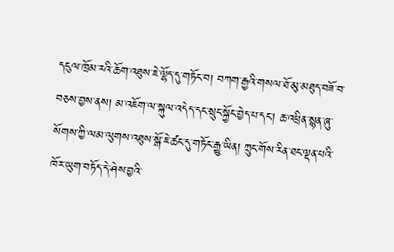དངུལ་ཁྲོམ་རའི་ཆོག་འཐུས་ཇེ་ལྷོད་དུ་གཏོང་བ། བཀག་རྒྱའི་གསལ་ཐོ་མུ་མཐུད་བཟོ་བ་བཅས་བྱས་ནས། མ་འཇོག་ལ་སྐུལ་འདེད་དང་སྲུང་སྐྱོང་བྱེད་པ་དང་། ཆ་འཕྲིན་སྙན་ཞུ་སོགས་ཀྱི་ལམ་ལུགས་འཐུས་སྒོ་ཇེ་ཚང་དུ་གཏོང་རྒྱུ་ཡིན། ཀྲུང་གོས་རིན་ཐང་ལྡན་པའི་ཁོར་ཡུག་བཏོད་དེ་ཤེས་བྱའི་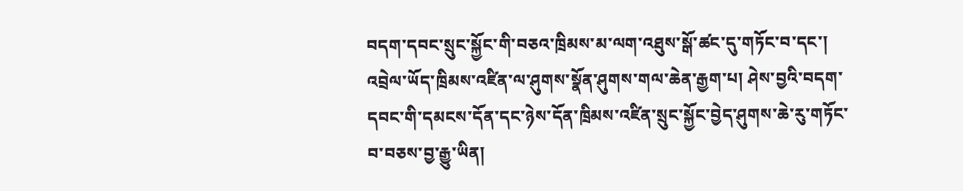བདག་དབང་སྲུང་སྐྱོང་གི་བཅའ་ཁྲིམས་མ་ལག་འཐུས་སྒོ་ཚང་དུ་གཏོང་བ་དང་། འབྲེལ་ཡོད་ཁྲིམས་འཛིན་ལ་ཤུགས་སྣོན་ཤུགས་གལ་ཆེན་རྒྱག་པ། ཤེས་བྱའི་བདག་དབང་གི་དམངས་དོན་དང་ཉེས་དོན་ཁྲིམས་འཛིན་སྲུང་སྐྱོང་བྱེད་ཤུགས་ཆེ་རུ་གཏོང་བ་བཅས་བྱ་རྒྱུ་ཡིན།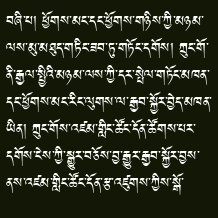བཞི་པ། ཕྱོགས་མང་དང་ཕྱོགས་གཉིས་ཀྱི་མཉམ་ལས་མུ་མཐུད་གཏིང་ཟབ་ཏུ་གཏོང་དགོས། ཀྲུང་གོ་ནི་རྒྱལ་སྤྱིའི་མཉམ་ལས་ཀྱི་དར་སྤེལ་གཏོང་མཁན་དང་ཕྱོགས་མང་རིང་ལུགས་ལ་རྒྱབ་སྐྱོར་བྱེད་མཁན་ཡིན། ཀྲུང་གོས་འཛམ་གླིང་ཚོང་དོན་ཚོགས་པར་དགོས་ངེས་ཀྱི་སྒྱུར་བཅོས་བྱ་རྒྱུར་རྒྱབ་སྐྱོར་བྱས་ནས་འཛམ་གླིང་ཚོང་དོན་རྩ་འཛུགས་ཀྱིས་སྒོ་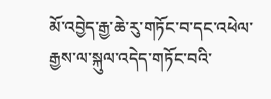མོ་འབྱེད་རྒྱ་ཆེ་རུ་གཏོང་བ་དང་འཕེལ་རྒྱས་ལ་སྐུལ་འདེད་གཏོང་བའི་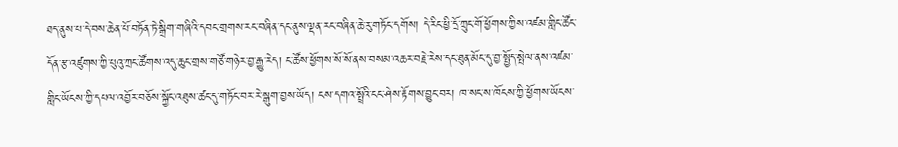ཐད་ནུས་པ་དེ་བས་ཆེན་པོ་བཏོན་ཏེ་སྒྲིག་གཞིའི་དབང་གྲགས་རང་བཞིན་དང་ནུས་ལྡན་རང་བཞིན་ཆེ་རུ་གཏོང་དགོས། དེ་རིང་ཕྱི་དྲོ་ཀྲུང་གོ་ཕྱོགས་ཀྱིས་འཛམ་གླིང་ཚོང་དོན་རྩ་འཛུགས་ཀྱི་པུའུ་ཀྲང་ཚོགས་འདུ་ཆུང་གྲས་གཙོ་གཉེར་བྱ་རྒྱུ་རེད། ང་ཚོས་ཕྱོགས་སོ་སོ་ནས་བསམ་འཆར་བརྗེ་རེས་དང་ཐུན་མོང་དུ་བྱ་སྤྱོད་སྤེལ་ནས་འཛམ་གླིང་ཡོངས་ཀྱི་དཔལ་འབྱོར་བཅོས་སྐྱོང་འཐུས་ཚང་དུ་གཏོང་བར་རེ་སྒུག་བྱས་ཡོད། ངས་དགའ་སྤྲོའི་ངང་ཤེས་རྟོགས་བྱུང་བར། ཁ་སང་ས་ཁོངས་ཀྱི་ཕྱོགས་ཡོངས་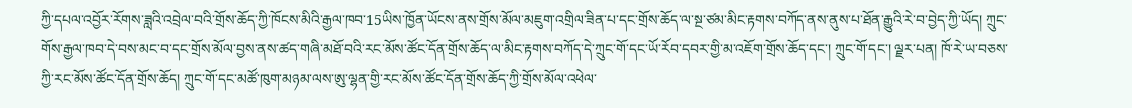ཀྱི་དཔལ་འབྱོར་རོགས་ཟླའི་འབྲེལ་བའི་གྲོས་ཆོད་ཀྱི་ཁོངས་མིའི་རྒྱལ་ཁབ་15ཡིས་ཁྱོན་ཡོངས་ནས་གྲོས་མོལ་མཇུག་འགྲིལ་ཟིན་པ་དང་གྲོས་ཆོད་ལ་སྔ་ཙམ་མིང་རྟགས་བཀོད་ནས་ནུས་པ་ཐོན་རྒྱུའི་རེ་བ་བྱེད་ཀྱི་ཡོད། ཀྲུང་གོས་རྒྱལ་ཁབ་དེ་བས་མང་བ་དང་གྲོས་མོལ་བྱས་ནས་ཚད་གཞི་མཐོ་བའི་རང་མོས་ཚོང་དོན་གྲོས་ཆོད་ལ་མིང་རྟགས་བཀོད་དེ་ཀྲུང་གོ་དང་ཡོ་རོབ་དབར་གྱི་མ་འཇོག་གྲོས་ཆོད་དང་། ཀྲུང་གོ་དང་། ལྗར་པན། ཁོ་རེ་ཡ་བཅས་ཀྱི་རང་མོས་ཚོང་དོན་གྲོས་ཆོད། ཀྲུང་གོ་དང་མཚོ་ཁུག་མཉམ་ལས་ཨུ་ལྷན་གྱི་རང་མོས་ཚོང་དོན་གྲོས་ཆོད་ཀྱི་གྲོས་མོལ་འཕེལ་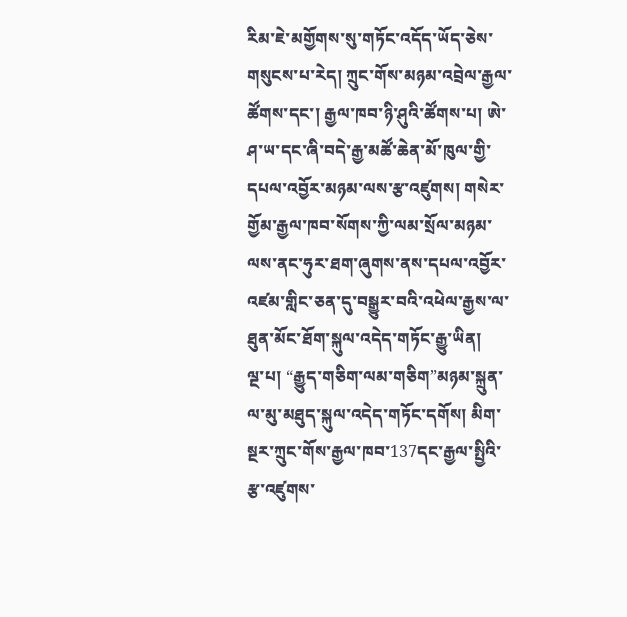རིམ་ཇེ་མགྱོགས་སུ་གཏོང་འདོད་ཡོད་ཅེས་གསུངས་པ་རེད། ཀྲུང་གོས་མཉམ་འབྲེལ་རྒྱལ་ཚོགས་དང་། རྒྱལ་ཁབ་ཉི་ཤུའི་ཚོགས་པ། ཨེ་ཤ་ཡ་དང་ཞི་བདེ་རྒྱ་མཚོ་ཆེན་མོ་ཁུལ་གྱི་དཔལ་འབྱོར་མཉམ་ལས་རྩ་འཛུགས། གསེར་གྱོམ་རྒྱལ་ཁབ་སོགས་ཀྱི་ལམ་སྲོལ་མཉམ་ལས་ནང་ཧུར་ཐག་ཞུགས་ནས་དཔལ་འབྱོར་འཛམ་གླིང་ཅན་དུ་བསྒྱུར་བའི་འཕེལ་རྒྱས་ལ་ཐུན་མོང་ཐོག་སྐུལ་འདེད་གཏོང་རྒྱུ་ཡིན།
ལྔ་པ། “རྒྱུད་གཅིག་ལམ་གཅིག”མཉམ་སྐྲུན་ལ་མུ་མཐུད་སྐུལ་འདེད་གཏོང་དགོས། མིག་སྔར་ཀྲུང་གོས་རྒྱལ་ཁབ་137དང་རྒྱལ་སྤྱིའི་རྩ་འཛུགས་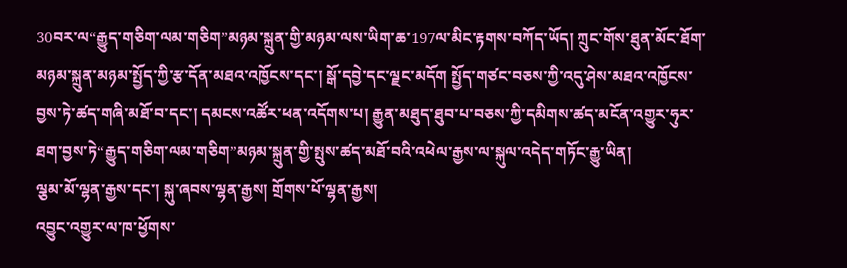30བར་ལ“རྒྱུད་གཅིག་ལམ་གཅིག”མཉམ་སྐྲུན་གྱི་མཉམ་ལས་ཡིག་ཆ་197ལ་མིང་རྟགས་བཀོད་ཡོད། ཀྲུང་གོས་ཐུན་མོང་ཐོག་མཉམ་སྐྲུན་མཉམ་སྤྱོད་ཀྱི་རྩ་དོན་མཐའ་འཁྱོངས་དང་། སྒོ་དབྱེ་དང་ལྗང་མདོག སྤྱོད་གཙང་བཅས་ཀྱི་འདུ་ཤེས་མཐའ་འཁྱོངས་བྱས་ཏེ་ཚད་གཞི་མཐོ་བ་དང་། དམངས་འཚོར་ཕན་འདོགས་པ། རྒྱུན་མཐུད་ཐུབ་པ་བཅས་ཀྱི་དམིགས་ཚད་མངོན་འགྱུར་ཧུར་ཐག་བྱས་ཏེ“རྒྱུད་གཅིག་ལམ་གཅིག”མཉམ་སྐྲུན་གྱི་སྤུས་ཚད་མཐོ་བའི་འཕེལ་རྒྱས་ལ་སྐུལ་འདེད་གཏོང་རྒྱུ་ཡིན།
ལྕམ་མོ་ལྷན་རྒྱས་དང་། སྐུ་ཞབས་ལྷན་རྒྱས། གྲོགས་པོ་ལྷན་རྒྱས།
འབྱུང་འགྱུར་ལ་ཁ་ཕྱོགས་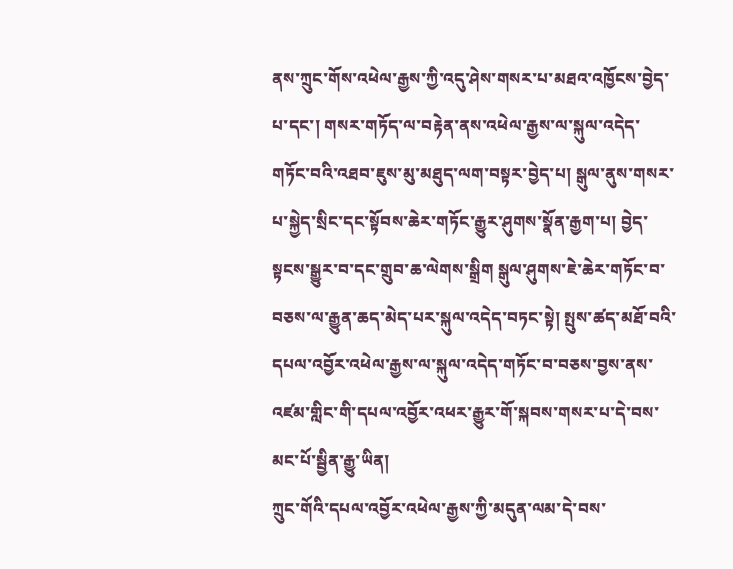ནས་ཀྲུང་གོས་འཕེལ་རྒྱས་ཀྱི་འདུ་ཤེས་གསར་པ་མཐའ་འཁྱོངས་བྱེད་པ་དང་། གསར་གཏོད་ལ་བརྟེན་ནས་འཕེལ་རྒྱས་ལ་སྐུལ་འདེད་གཏོང་བའི་འཐབ་ཇུས་མུ་མཐུད་ལག་བསྟར་བྱེད་པ། སྒུལ་ནུས་གསར་པ་སྐྱེད་སྲིང་དང་སྟོབས་ཆེར་གཏོང་རྒྱུར་ཤུགས་སྣོན་རྒྱག་པ། བྱེད་སྟངས་སྒྱུར་བ་དང་གྲུབ་ཆ་ལེགས་སྒྲིག སྒུལ་ཤུགས་ཇེ་ཆེར་གཏོང་བ་བཅས་ལ་རྒྱུན་ཆད་མེད་པར་སྐུལ་འདེད་བཏང་སྟེ། སྤུས་ཚད་མཐོ་བའི་དཔལ་འབྱོར་འཕེལ་རྒྱས་ལ་སྐུལ་འདེད་གཏོང་བ་བཅས་བྱས་ནས་འཛམ་གླིང་གི་དཔལ་འབྱོར་འཕར་རྒྱུར་གོ་སྐབས་གསར་པ་དེ་བས་མང་པོ་སྦྱིན་རྒྱུ་ཡིན།
ཀྲུང་གོའི་དཔལ་འབྱོར་འཕེལ་རྒྱས་ཀྱི་མདུན་ལམ་དེ་བས་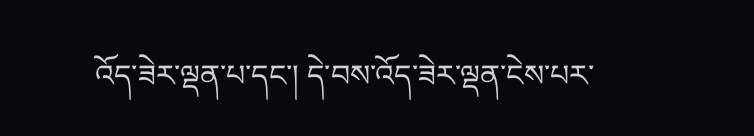འོད་ཟེར་ལྡན་པ་དང་། དེ་བས་འོད་ཟེར་ལྡན་ངེས་པར་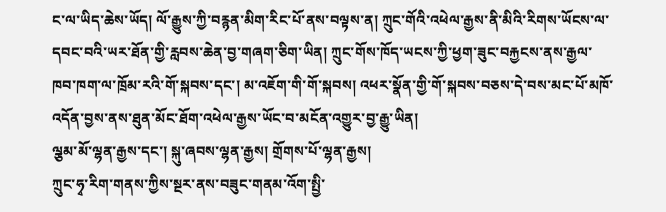ང་ལ་ཡིད་ཆེས་ཡོད། ལོ་རྒྱུས་ཀྱི་བརྙན་མིག་རིང་པོ་ནས་བལྟས་ན། ཀྲུང་གོའི་འཕེལ་རྒྱས་ནི་མིའི་རིགས་ཡོངས་ལ་དབང་བའི་ཡར་ཐོན་གྱི་རླབས་ཆེན་བྱ་གཞག་ཅིག་ཡིན། ཀྲུང་གོས་ཁོད་ཡངས་ཀྱི་ཕྱག་ཟུང་བརྐྱངས་ནས་རྒྱལ་ཁབ་ཁག་ལ་ཁྲོམ་རའི་གོ་སྐབས་དང་། མ་འཇོག་གི་གོ་སྐབས། འཕར་སྣོན་གྱི་གོ་སྐབས་བཅས་དེ་བས་མང་པོ་མཁོ་འདོན་བྱས་ནས་ཐུན་མོང་ཐོག་འཕེལ་རྒྱས་ཡོང་བ་མངོན་འགྱུར་བྱ་རྒྱུ་ཡིན།
ལྕམ་མོ་ལྷན་རྒྱས་དང་། སྐུ་ཞབས་ལྷན་རྒྱས། གྲོགས་པོ་ལྷན་རྒྱས།
ཀྲུང་ཧྭ་རིག་གནས་ཀྱིས་སྔར་ནས་བཟུང་གནམ་འོག་སྤྱི་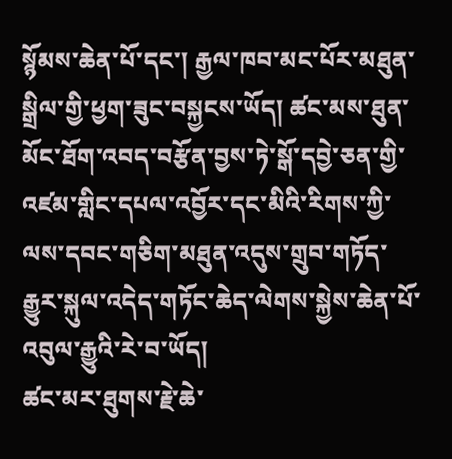སྙོམས་ཆེན་པོ་དང་། རྒྱལ་ཁབ་མང་པོར་མཐུན་སྒྲིལ་གྱི་ཕྱག་ཟུང་བསྐྱངས་ཡོད། ཚང་མས་ཐུན་མོང་ཐོག་འབད་བརྩོན་བྱས་ཏེ་སྒོ་དབྱེ་ཅན་གྱི་འཛམ་གླིང་དཔལ་འབྱོར་དང་མིའི་རིགས་ཀྱི་ལས་དབང་གཅིག་མཐུན་འདུས་གྲུབ་གཏོད་རྒྱུར་སྐུལ་འདེད་གཏོང་ཆེད་ལེགས་སྐྱེས་ཆེན་པོ་འབུལ་རྒྱུའི་རེ་བ་ཡོད།
ཚང་མར་ཐུགས་རྗེ་ཆེ་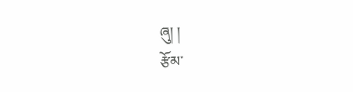ཞུ། །
རྩོམ་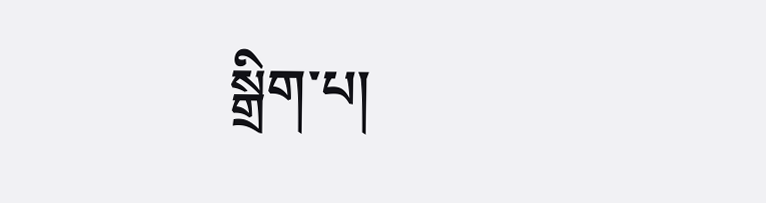སྒྲིག་པ།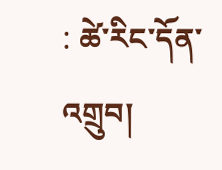: ཚེ་རིང་དོན་འགྲུབ།